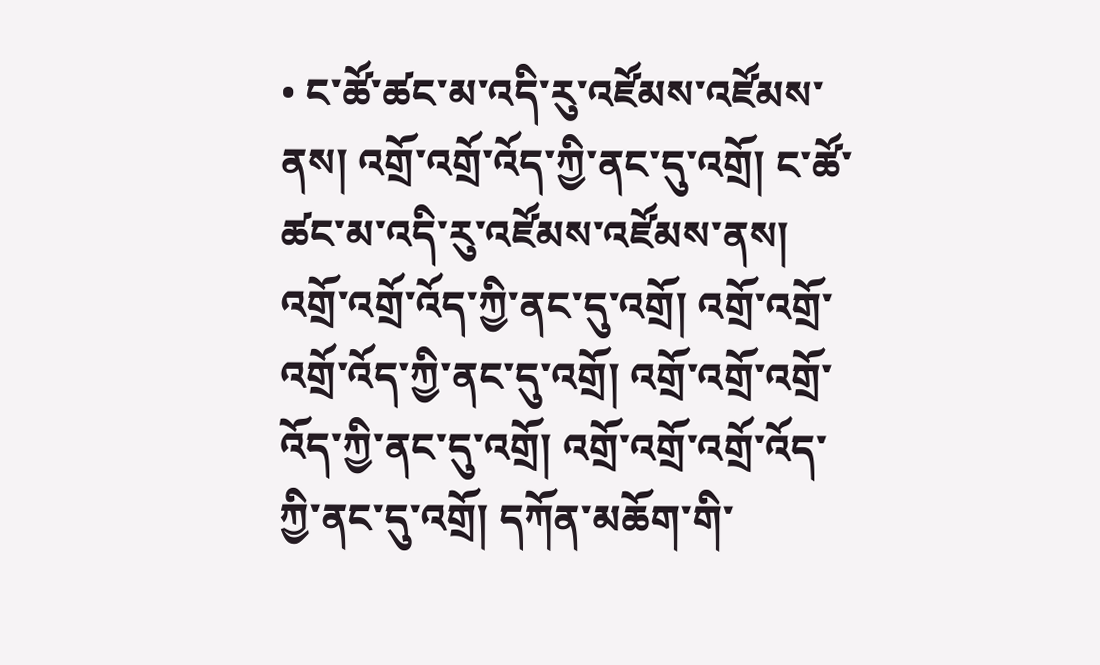• ང་ཚོ་ཚང་མ་འདི་རུ་འཛོམས་འཛོམས་ནས། འགྲོ་འགྲོ་འོད་ཀྱི་ནང་དུ་འགྲོ། ང་ཚོ་ཚང་མ་འདི་རུ་འཛོམས་འཛོམས་ནས། འགྲོ་འགྲོ་འོད་ཀྱི་ནང་དུ་འགྲོ། འགྲོ་འགྲོ་འགྲོ་འོད་ཀྱི་ནང་དུ་འགྲོ། འགྲོ་འགྲོ་འགྲོ་འོད་ཀྱི་ནང་དུ་འགྲོ། འགྲོ་འགྲོ་འགྲོ་འོད་ཀྱི་ནང་དུ་འགྲོ། དཀོན་མཆོག་གི་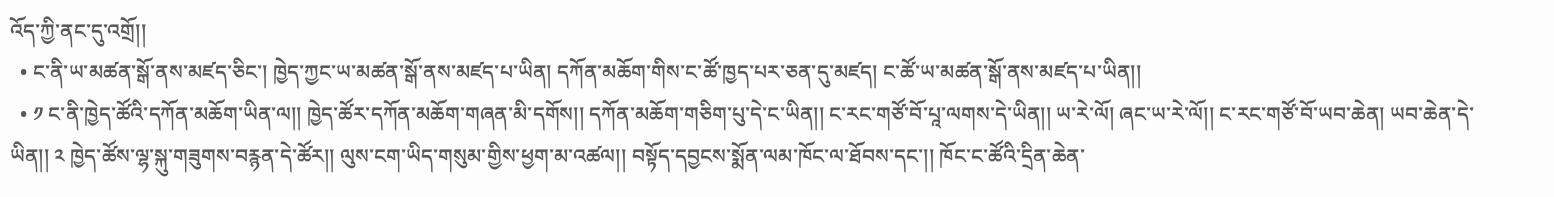འོད་ཀྱི་ནང་དུ་འགྲོ།།
  • ང་ནི་ཡ་མཚན་སྒོ་ནས་མཛད་ཅིང་། ཁྱེད་ཀྱང་ཡ་མཚན་སྒོ་ནས་མཛད་པ་ཡིན། དཀོན་མཆོག་གིས་ང་ཚོ་ཁྱད་པར་ཅན་དུ་མཛད། ང་ཚོ་ཡ་མཚན་སྒོ་ནས་མཛད་པ་ཡིན།།
  • ༡ ང་ནི་ཁྱེད་ཚོའི་དཀོན་མཆོག་ཡིན་ལ།། ཁྱེད་ཚོར་དཀོན་མཆོག་གཞན་མི་དགོས།། དཀོན་མཆོག་གཅིག་པུ་དེ་ང་ཡིན།། ང་རང་གཙོ་བོ་པཱ་ལགས་དེ་ཡིན།། ཡ་རེ་ལོ། ཞང་ཡ་རེ་ལོ།། ང་རང་གཙོ་བོ་ཡབ་ཆེན། ཡབ་ཆེན་དེ་ཡིན།། ༢ ཁྱེད་ཚོས་ལྷ་སྐུ་གཟུགས་བརྙན་དེ་ཚོར།། ལུས་ངག་ཡིད་གསུམ་གྱིས་ཕྱག་མ་འཚལ།། བསྟོད་དབྱངས་སྨོན་ལམ་ཁོང་ལ་ཐོབས་དང་།། ཁོང་ང་ཚོའི་དྲིན་ཆེན་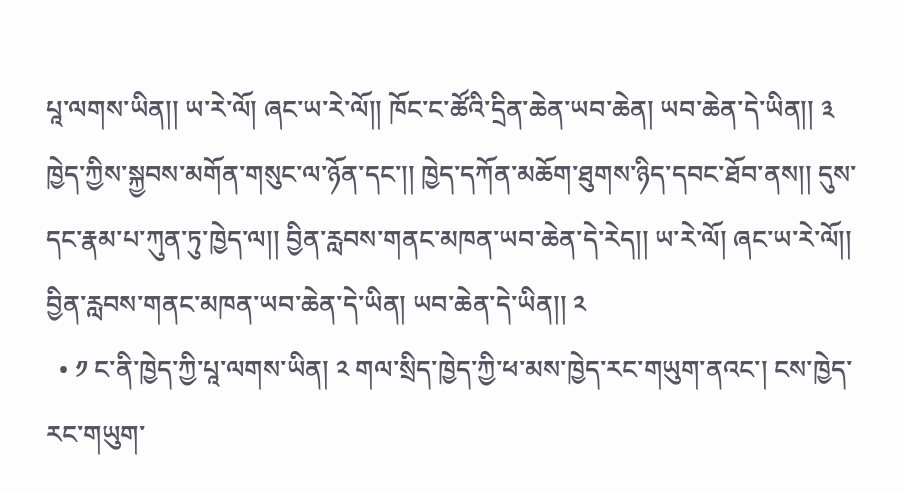པཱ་ལགས་ཡིན།། ཡ་རེ་ལོ། ཞང་ཡ་རེ་ལོ།། ཁོང་ང་ཚོའི་དྲིན་ཆེན་ཡབ་ཆེན། ཡབ་ཆེན་དེ་ཡིན།། ༣ ཁྱེད་ཀྱིས་སྐྱབས་མགོན་གསུང་ལ་ཉོན་དང་།། ཁྱེད་དཀོན་མཆོག་ཐུགས་ཉིད་དབང་ཐོབ་ནས།། དུས་དང་རྣམ་པ་ཀུན་ཏུ་ཁྱེད་ལ།། བྱིན་རླབས་གནང་མཁན་ཡབ་ཆེན་དེ་རེད།། ཡ་རེ་ལོ། ཞང་ཡ་རེ་ལོ།། བྱིན་རླབས་གནང་མཁན་ཡབ་ཆེན་དེ་ཡིན། ཡབ་ཆེན་དེ་ཡིན།། ༢
  • ༡ ང་ནི་ཁྱེད་ཀྱི་པཱ་ལགས་ཡིན། ༢ གལ་སྲིད་ཁྱེད་ཀྱི་ཕ་མས་ཁྱེད་རང་གཡུག་ནའང་། ངས་ཁྱེད་རང་གཡུག་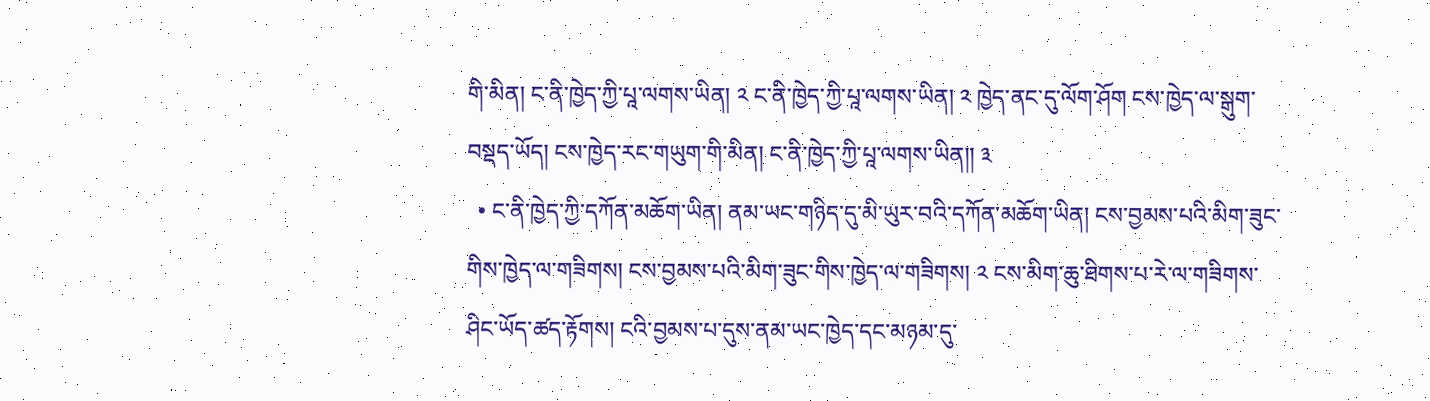གི་མིན། ང་ནི་ཁྱེད་ཀྱི་པཱ་ལགས་ཡིན། ༢ ང་ནི་ཁྱེད་ཀྱི་པཱ་ལགས་ཡིན། ༢ ཁྱེད་ནང་དུ་ལོག་ཤོག ངས་ཁྱེད་ལ་སྒུག་བསྡད་ཡོད། ངས་ཁྱེད་རང་གཡུག་གི་མིན། ང་ནི་ཁྱེད་ཀྱི་པཱ་ལགས་ཡིན།། ༣
  • ང་ནི་ཁྱེད་ཀྱི་དཀོན་མཆོག་ཡིན། ནམ་ཡང་གཉིད་དུ་མི་ཡུར་བའི་དཀོན་མཆོག་ཡིན། ངས་བྱམས་པའི་མིག་ཟུང་གིས་ཁྱེད་ལ་གཟིགས། ངས་བྱམས་པའི་མིག་ཟུང་གིས་ཁྱེད་ལ་གཟིགས། ༢ ངས་མིག་ཆུ་ཐིགས་པ་རེ་ལ་གཟིགས་ཤིང་ཡོད་ཚད་རྟོགས། ངའི་བྱམས་པ་དུས་ནམ་ཡང་ཁྱེད་དང་མཉམ་དུ་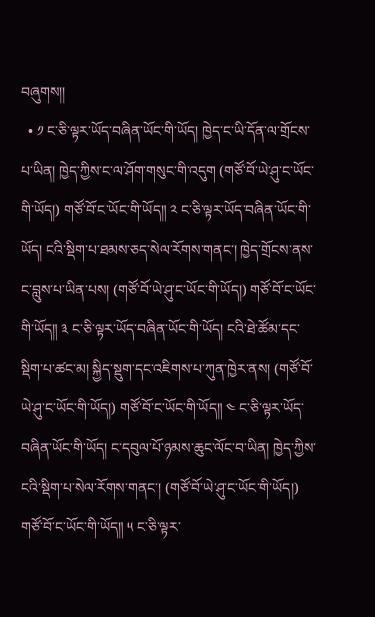བཞུགས།།
  • ༡ ང་ཅི་ལྟར་ཡོད་བཞིན་ཡོང་གི་ཡོད། ཁྱེད་ང་ཡི་དོན་ལ་གྲོངས་པ་ཡིན། ཁྱེད་ཀྱིས་ང་ལ་ཤོག་གསུང་གི་འདུག (གཙོ་བོ་ཡེ་ཤུ་ང་ཡོང་གི་ཡོད།) གཙོ་བོ་ང་ཡོང་གི་ཡོད༎ ༢ ང་ཅི་ལྟར་ཡོད་བཞིན་ཡོང་གི་ཡོད། ངའི་སྡིག་པ་ཐམས་ཅད་སེལ་རོགས་གནང་། ཁྱེད་གྲོངས་ནས་ང་བླུས་པ་ཡིན་པས། (གཙོ་བོ་ཡེ་ཤུ་ང་ཡོང་གི་ཡོད།) གཙོ་བོ་ང་ཡོང་གི་ཡོད༎ ༣ ང་ཅི་ལྟར་ཡོད་བཞིན་ཡོང་གི་ཡོད། ངའི་ཐེ་ཚོམ་དང་སྡིག་པ་ཚང་མ། སྐྱིད་སྡུག་དང་འཇིགས་པ་ཀུན་ཁྱེར་ནས། (གཙོ་བོ་ཡེ་ཤུ་ང་ཡོང་གི་ཡོད།) གཙོ་བོ་ང་ཡོང་གི་ཡོད༎ ༤ ང་ཅི་ལྟར་ཡོད་བཞིན་ཡོང་གི་ཡོད། ང་དབུལ་པོ་ཉམས་ཆུང་ལོང་བ་ཡིན། ཁྱེད་ཀྱིས་ངའི་སྡིག་པ་སེལ་རོགས་གནང་། (གཙོ་བོ་ཡེ་ཤུ་ང་ཡོང་གི་ཡོད།) གཙོ་བོ་ང་ཡོང་གི་ཡོད༎ ༥ ང་ཅི་ལྟར་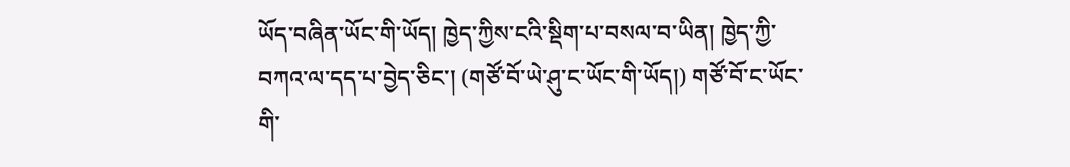ཡོད་བཞིན་ཡོང་གི་ཡོད། ཁྱེད་ཀྱིས་ངའི་སྡིག་པ་བསལ་བ་ཡིན། ཁྱེད་ཀྱི་བཀའ་ལ་དད་པ་བྱེད་ཅིང་། (གཙོ་བོ་ཡེ་ཤུ་ང་ཡོང་གི་ཡོད།) གཙོ་བོ་ང་ཡོང་གི་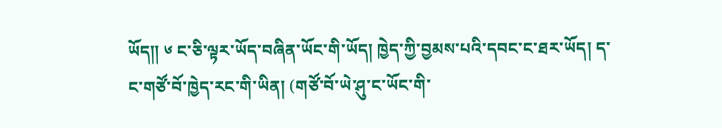ཡོད༎ ༦ ང་ཅི་ལྟར་ཡོད་བཞིན་ཡོང་གི་ཡོད། ཁྱེད་ཀྱི་བྱམས་པའི་དབང་ང་ཐར་ཡོད། ད་ང་གཙོ་བོ་ཁྱེད་རང་གི་ཡིན། (གཙོ་བོ་ཡེ་ཤུ་ང་ཡོང་གི་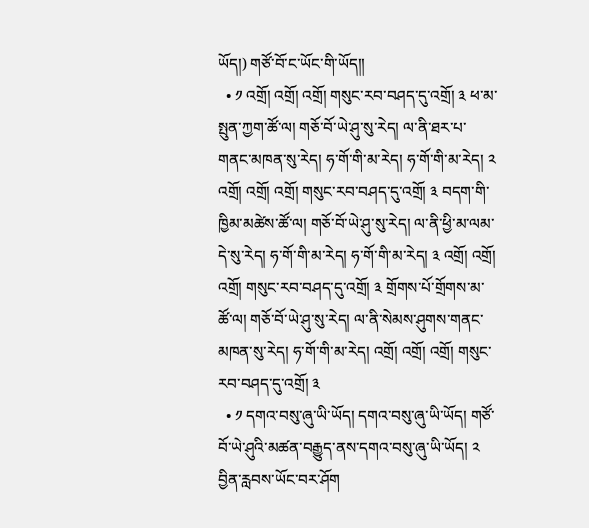ཡོད།) གཙོ་བོ་ང་ཡོང་གི་ཡོད༎
  • ༡ འགྲོ། འགྲོ། འགྲོ། གསུང་རབ་བཤད་དུ་འགྲོ། ༣ ཕ་མ་སྤུན་ཀྱག་ཚོ་ལ། གཅོ་བོ་ཡེ་ཤུ་སུ་རེད། ལ་ནི་ཐར་པ་གནང་མཁན་སུ་རེད། ཧ་གོ་གི་མ་རེད། ཧ་གོ་གི་མ་རེད། ༢ འགྲོ། འགྲོ། འགྲོ། གསུང་རབ་བཤད་དུ་འགྲོ། ༣ བདག་གི་ཁྱིམ་མཚེས་ཚོ་ལ། གཅོ་བོ་ཡེ་ཤུ་སུ་རེད། ལ་ནི་ཕྱི་མ་ལམ་དེ་སུ་རེད། ཧ་གོ་གི་མ་རེད། ཧ་གོ་གི་མ་རེད། ༣ འགྲོ། འགྲོ། འགྲོ། གསུང་རབ་བཤད་དུ་འགྲོ། ༣ གྲོགས་པོ་གྲོགས་མ་ཚོ་ལ། གཅོ་བོ་ཡེ་ཤུ་སུ་རེད། ལ་ནི་སེམས་ཤུགས་གནང་མཁན་སུ་རེད། ཧ་གོ་གི་མ་རེད། འགྲོ། འགྲོ། འགྲོ། གསུང་རབ་བཤད་དུ་འགྲོ། ༣
  • ༡ དགའ་བསུ་ཞུ་ཡི་ཡོད། དགའ་བསུ་ཞུ་ཡི་ཡོད། གཙོ་བོ་ཡེ་ཤུའི་མཚན་བརྒྱུད་ནས་དགའ་བསུ་ཞུ་ཡི་ཡོད། ༢ བྱིན་རླབས་ཡོང་བར་ཤོག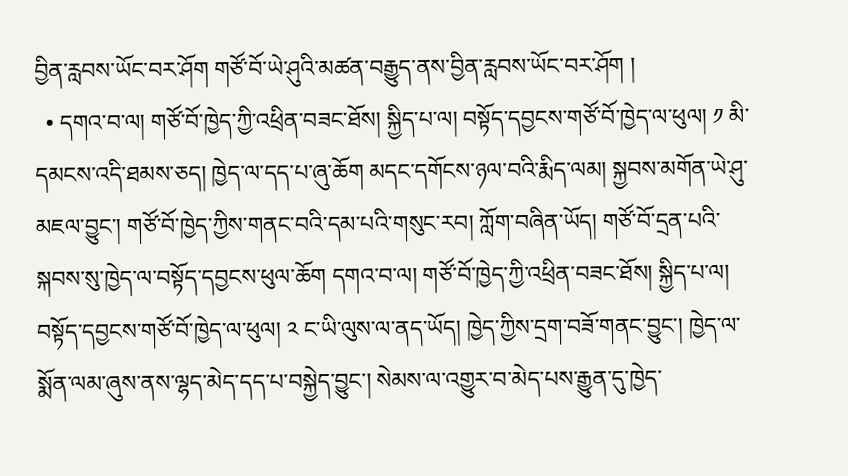བྱིན་རླབས་ཡོང་བར་ཤོག གཙོ་བོ་ཡེ་ཤུའི་མཚན་བརྒྱུད་ནས་བྱིན་རླབས་ཡོང་བར་ཤོག །
  • དགའ་བ་ལ། གཙོ་བོ་ཁྱེད་ཀྱི་འཕྲིན་བཟང་ཐོས། སྐྱིད་པ་ལ། བསྟོད་དབྱངས་གཙོ་བོ་ཁྱེད་ལ་ཕུལ། ༡ མི་དམངས་འདི་ཐམས་ཅད། ཁྱེད་ལ་དད་པ་ཞུ་ཆོག མདང་དགོངས་ཉལ་བའི་རྨིད་ལམ། སྐྱབས་མགོན་ཡེ་ཤུ་མཇལ་བྱུང་། གཙོ་བོ་ཁྱེད་ཀྱིས་གནང་བའི་དམ་པའི་གསུང་རབ། ཀློག་བཞིན་ཡོད། གཙོ་བོ་དྲན་པའི་སྐབས་སུ་ཁྱེད་ལ་བསྟོད་དབྱངས་ཕུལ་ཆོག དགའ་བ་ལ། གཙོ་བོ་ཁྱེད་ཀྱི་འཕྲིན་བཟང་ཐོས། སྐྱིད་པ་ལ། བསྟོད་དབྱངས་གཙོ་བོ་ཁྱེད་ལ་ཕུལ། ༢ ང་ཡི་ལུས་ལ་ནད་ཡོད། ཁྱེད་ཀྱིས་དྲག་བཟོ་གནང་བྱུང་། ཁྱེད་ལ་སྨོན་ལམ་ཞུས་ནས་ལྷད་མེད་དད་པ་བསྐྱེད་བྱུང་། སེམས་ལ་འགྱུར་བ་མེད་པས་རྒྱུན་དུ་ཁྱེད་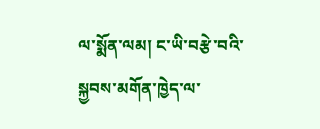ལ་སྨོན་ལམ། ང་ཡི་བརྩེ་བའི་སྐྱབས་མགོན་ཁྱེད་ལ་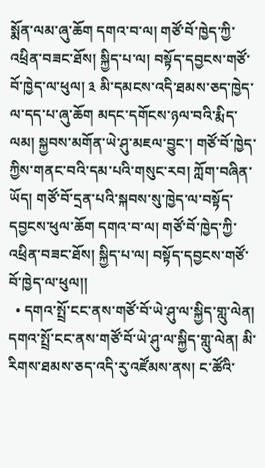སྨོན་ལམ་ཞུ་ཆོག དགའ་བ་ལ། གཙོ་བོ་ཁྱེད་ཀྱི་འཕྲིན་བཟང་ཐོས། སྐྱིད་པ་ལ། བསྟོད་དབྱངས་གཙོ་བོ་ཁྱེད་ལ་ཕུལ། ༣ མི་དམངས་འདི་ཐམས་ཅད་ཁྱེད་ལ་དད་པ་ཞུ་ཆོག མདང་དགོངས་ཉལ་བའི་རྨིད་ལམ། སྐྱབས་མགོན་ཡེ་ཤུ་མཇལ་བྱུང་། གཙོ་བོ་ཁྱེད་ཀྱིས་གནང་བའི་དམ་པའི་གསུང་རབ། ཀློག་བཞིན་ཡོད། གཙོ་བོ་དྲན་པའི་སྐབས་སུ་ཁྱེད་ལ་བསྟོད་དབྱངས་ཕུལ་ཆོག དགའ་བ་ལ། གཙོ་བོ་ཁྱེད་ཀྱི་འཕྲིན་བཟང་ཐོས། སྐྱིད་པ་ལ། བསྟོད་དབྱངས་གཙོ་བོ་ཁྱེད་ལ་ཕུལ།།
  • དགའ་སྤྲོ་ངང་ནས་གཙོ་བོ་ཡེ་ཤུ་ལ་སྐྱིད་གླུ་ལེན། དགའ་སྤྲོ་ངང་ནས་གཙོ་བོ་ཡེ་ཤུ་ལ་སྐྱིད་གླུ་ལེན། མི་རིགས་ཐམས་ཅད་འདི་རུ་འཛོམས་ནས། ང་ཚོའི་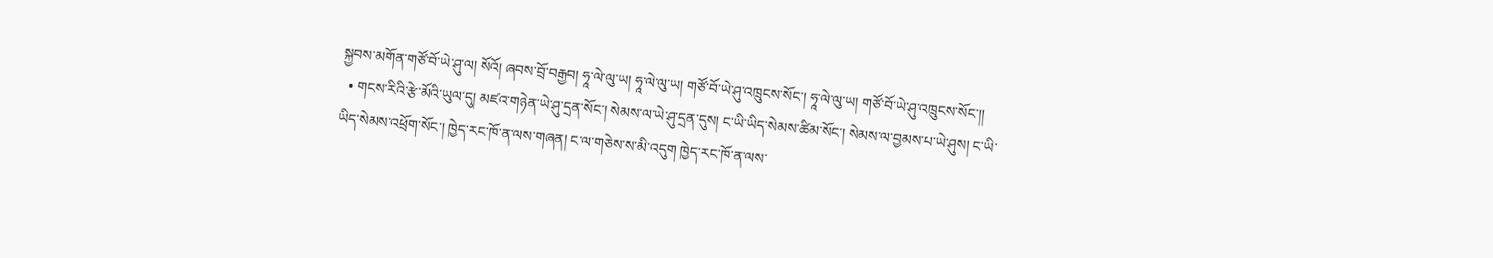སྐྱབས་མགོན་གཙོ་བོ་ཡེ་ཤུ་ལ། སོའོ། ཞབས་བྲོ་བརྒྱབ། ཧཱ་ལེ་ལུ་ཡ། ཧཱ་ལེ་ལུ་ཡ། གཙོ་བོ་ཡེ་ཤུ་འཁྲུངས་སོང་། ཧཱ་ལེ་ལུ་ཡ། གཙོ་བོ་ཡེ་ཤུ་འཁྲུངས་སོང་།།
  • གངས་རིའི་རྩེ་མོའི་ཡུལ་དུ། མཛའ་གཉེན་ཡེ་ཤུ་དྲན་སོང་། སེམས་ལ་ཡེ་ཤུ་དྲན་དུས། ང་ཡི་ཡིད་སེམས་ཚིམ་སོང་། སེམས་ལ་བྱམས་པ་ཡེ་ཤུས། ང་ཡི་ཡིད་སེམས་འཕྲོག་སོང་། ཁྱེད་རང་ཁོ་ན་ལས་གཞན། ང་ལ་གཅེས་ས་མི་འདུག ཁྱེད་རང་ཁོ་ན་ལས་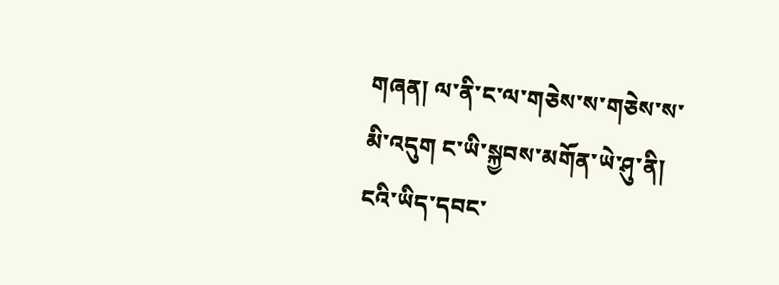གཞན། ལ་ནི་ང་ལ་གཅེས་ས་གཅེས་ས་མི་འདུག ང་ཡི་སྐྱབས་མགོན་ཡེ་ཤུ་ནི། ངའི་ཡིད་དབང་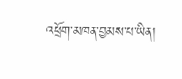འཕྲོག་མཁན་བྱམས་པ་ཡིན།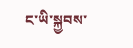ང་ཡི་སྐྱབས་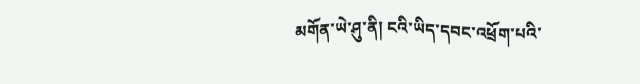མགོན་ཡེ་ཤུ་ནི། ངའི་ཡིད་དབང་འཕྲོག་པའི་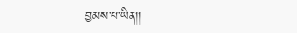བྱམས་པ་ཡིན།།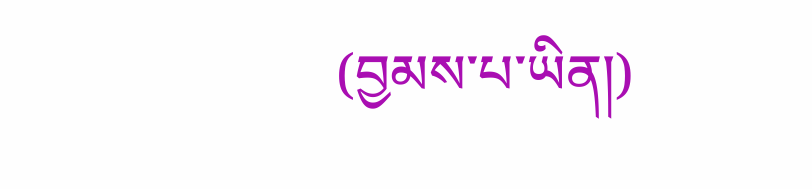(བྱམས་པ་ཡིན།)